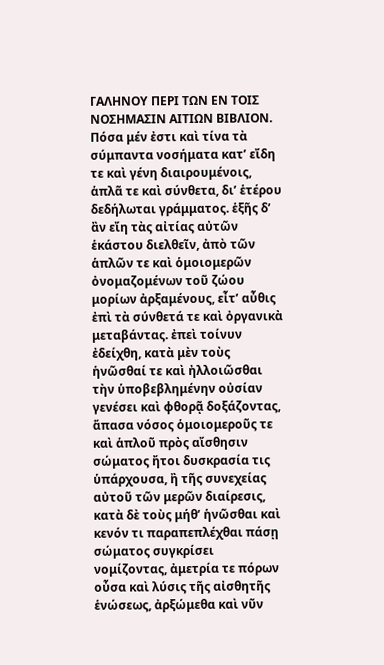ΓΑΛΗΝΟΥ ΠΕΡΙ ΤΩΝ ΕΝ ΤΟΙΣ ΝΟΣΗΜΑΣΙΝ ΑΙΤΙΩΝ ΒΙΒΛΙΟΝ. Πόσα μέν ἐστι καὶ τίνα τὰ σύμπαντα νοσήματα κατ’ εἴδη τε καὶ γένη διαιρουμένοις, ἁπλᾶ τε καὶ σύνθετα, δι’ ἑτέρου δεδήλωται γράμματος. ἑξῆς δ’ ἂν εἴη τὰς αἰτίας αὐτῶν ἑκάστου διελθεῖν, ἀπὸ τῶν ἁπλῶν τε καὶ ὁμοιομερῶν ὀνομαζομένων τοῦ ζώου μορίων ἀρξαμένους, εἶτ’ αὖθις ἐπὶ τὰ σύνθετά τε καὶ ὀργανικὰ μεταβάντας. ἐπεὶ τοίνυν ἐδείχθη, κατὰ μὲν τοὺς ἡνῶσθαί τε καὶ ἠλλοιῶσθαι τὴν ὑποβεβλημένην οὐσίαν γενέσει καὶ φθορᾷ δοξάζοντας, ἅπασα νόσος ὁμοιομεροῦς τε καὶ ἁπλοῦ πρὸς αἴσθησιν σώματος ἤτοι δυσκρασία τις ὑπάρχουσα, ἢ τῆς συνεχείας αὐτοῦ τῶν μερῶν διαίρεσις, κατὰ δὲ τοὺς μήθ’ ἡνῶσθαι καὶ κενόν τι παραπεπλέχθαι πάσῃ σώματος συγκρίσει νομίζοντας, ἀμετρία τε πόρων οὖσα καὶ λύσις τῆς αἰσθητῆς ἑνώσεως, ἀρξώμεθα καὶ νῦν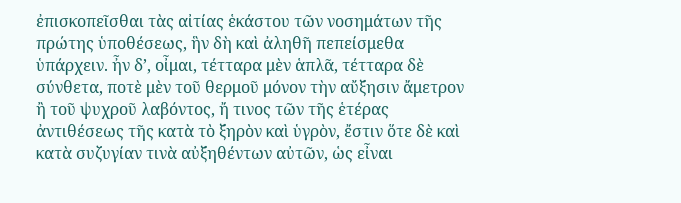ἐπισκοπεῖσθαι τὰς αἰτίας ἑκάστου τῶν νοσημάτων τῆς πρώτης ὑποθέσεως, ἣν δὴ καὶ ἀληθῆ πεπείσμεθα ὑπάρχειν. ἦν δ’, οἶμαι, τέτταρα μὲν ἁπλᾶ, τέτταρα δὲ σύνθετα, ποτὲ μὲν τοῦ θερμοῦ μόνον τὴν αὔξησιν ἄμετρον ἢ τοῦ ψυχροῦ λαβόντος, ἤ τινος τῶν τῆς ἑτέρας ἀντιθέσεως τῆς κατὰ τὸ ξηρὸν καὶ ὑγρὸν, ἔστιν ὅτε δὲ καὶ κατὰ συζυγίαν τινὰ αὐξηθέντων αὐτῶν, ὡς εἶναι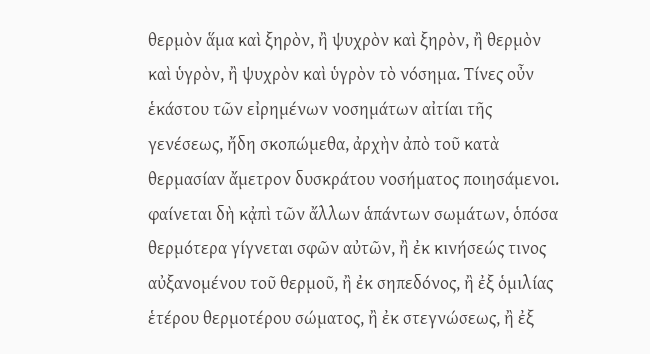θερμὸν ἅμα καὶ ξηρὸν, ἢ ψυχρὸν καὶ ξηρὸν, ἢ θερμὸν καὶ ὑγρὸν, ἢ ψυχρὸν καὶ ὑγρὸν τὸ νόσημα. Τίνες οὖν ἑκάστου τῶν εἰρημένων νοσημάτων αἰτίαι τῆς γενέσεως, ἤδη σκοπώμεθα, ἀρχὴν ἀπὸ τοῦ κατὰ θερμασίαν ἄμετρον δυσκράτου νοσήματος ποιησάμενοι. φαίνεται δὴ κᾀπὶ τῶν ἄλλων ἁπάντων σωμάτων, ὁπόσα θερμότερα γίγνεται σφῶν αὐτῶν, ἢ ἐκ κινήσεώς τινος αὐξανομένου τοῦ θερμοῦ, ἢ ἐκ σηπεδόνος, ἢ ἐξ ὁμιλίας ἑτέρου θερμοτέρου σώματος, ἢ ἐκ στεγνώσεως, ἢ ἐξ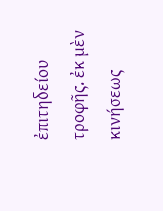ἐπιτηδείου τροφῆς. ἐκ μὲν κινήσεως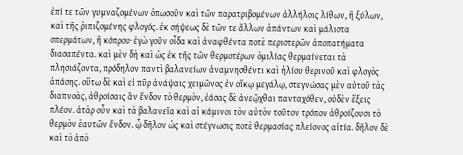ἐπί τε τῶν γυμναζομένων ὁπωσοῦν καὶ τῶν παρατριβομένων ἀλλήλοις λίθων, ἢ ξύλων, καὶ τῆς ῥιπιζομένης φλογός. ἐκ σήψεως δὲ τῶν τε ἄλλων ἁπάντων καὶ μάλιστα σπερμάτων, ἢ κόπρου· ἐγὼ γοῦν οἶδα καὶ ἀναφθέντα ποτὲ περιστερῶν ἀποπατήματα διασαπέντα. καὶ μὲν δὴ καὶ ὡς ἐκ τῆς τῶν θερμοτέρων ὁμιλίας θερμαίνεται τὰ πλησιάζοντα, πρόδηλον παντὶ βαλανείων ἀναμνησθέντι καὶ ἡλίου θερινοῦ καὶ φλογὸς ἁπάσης. οὕτω δὲ καὶ εἰ πῦρ ἀνάψαις χειμῶνος ἐν οἴκῳ μεγάλῳ, στεγνώσας μὲν αὐτοῦ τὰς διαπνοὰς, ἀθροίσαις ἂν ἔνδον τὸ θερμὸν, ἐάσας δὲ ἀνεῷχθαι πανταχόθεν, οὐδὲν ἕξεις πλέον. ἀτὰρ οὖν καὶ τὰ βαλανεῖα καὶ αἱ κάμινοι τὸν αὐτὸν τοῦτον τρόπον ἀθροίζουσι τὸ θερμὸν ἑαυτῶν ἔνδον. ᾧ δῆλον ὡς καὶ στέγνωσις ποτὲ θερμασίας πλείονος αἰτία. δῆλον δὲ καὶ τὸ ἀπὸ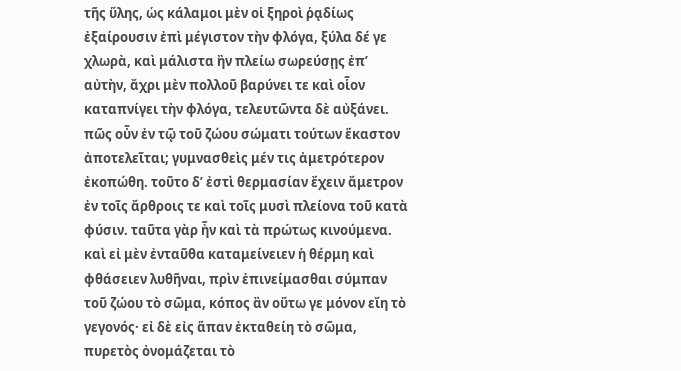τῆς ὕλης, ὡς κάλαμοι μὲν οἱ ξηροὶ ῥᾳδίως ἐξαίρουσιν ἐπὶ μέγιστον τὴν φλόγα, ξύλα δέ γε χλωρὰ, καὶ μάλιστα ἢν πλείω σωρεύσῃς ἐπ’ αὐτὴν, ἄχρι μὲν πολλοῦ βαρύνει τε καὶ οἷον καταπνίγει τὴν φλόγα, τελευτῶντα δὲ αὐξάνει. πῶς οὖν ἐν τῷ τοῦ ζώου σώματι τούτων ἕκαστον ἀποτελεῖται; γυμνασθεὶς μέν τις ἀμετρότερον ἐκοπώθη. τοῦτο δ’ ἐστὶ θερμασίαν ἔχειν ἄμετρον ἐν τοῖς ἄρθροις τε καὶ τοῖς μυσὶ πλείονα τοῦ κατὰ φύσιν. ταῦτα γὰρ ἦν καὶ τὰ πρώτως κινούμενα. καὶ εἰ μὲν ἐνταῦθα καταμείνειεν ἡ θέρμη καὶ φθάσειεν λυθῆναι, πρὶν ἐπινείμασθαι σύμπαν τοῦ ζώου τὸ σῶμα, κόπος ἂν οὕτω γε μόνον εἴη τὸ γεγονός· εἰ δὲ εἰς ἅπαν ἐκταθείη τὸ σῶμα, πυρετὸς ὀνομάζεται τὸ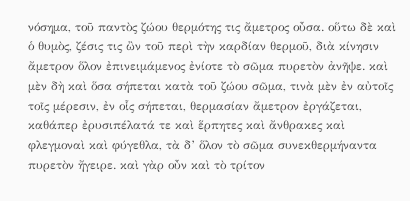νόσημα, τοῦ παντὸς ζώου θερμότης τις ἄμετρος οὖσα. οὕτω δὲ καὶ ὁ θυμὸς, ζέσις τις ὢν τοῦ περὶ τὴν καρδίαν θερμοῦ, διὰ κίνησιν ἄμετρον ὅλον ἐπινειμάμενος ἐνίοτε τὸ σῶμα πυρετὸν ἀνῆψε. καὶ μὲν δὴ καὶ ὅσα σήπεται κατὰ τοῦ ζώου σῶμα, τινὰ μὲν ἐν αὐτοῖς τοῖς μέρεσιν, ἐν οἷς σήπεται, θερμασίαν ἄμετρον ἐργάζεται, καθάπερ ἐρυσιπέλατά τε καὶ ἕρπητες καὶ ἄνθρακες καὶ φλεγμοναὶ καὶ φύγεθλα, τὰ δ’ ὅλον τὸ σῶμα συνεκθερμήναντα πυρετὸν ἤγειρε. καὶ γὰρ οὖν καὶ τὸ τρίτον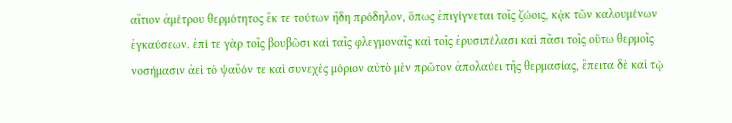αἴτιον ἀμέτρου θερμότητος ἔκ τε τούτων ἤδη πρόδηλον, ὅπως ἐπιγίγνεται τοῖς ζώοις, κᾀκ τῶν καλουμένων ἐγκαύσεων. ἐπί τε γὰρ τοῖς βουβῶσι καὶ ταῖς φλεγμοναῖς καὶ τοῖς ἐρυσιπέλασι καὶ πᾶσι τοῖς οὕτω θερμοῖς νοσήμασιν ἀεὶ τὸ ψαῦόν τε καὶ συνεχὲς μόριον αὐτὸ μὲν πρῶτον ἀπολαύει τῆς θερμασίας, ἔπειτα δὲ καὶ τῷ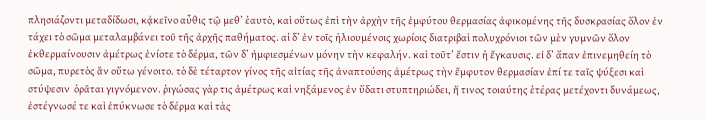πλησιάζοντι μεταδίδωσι, κᾀκεῖνο αὖθις τῷ μεθ’ ἑαυτὸ, καὶ οὕτως ἐπὶ τὴν ἀρχὴν τῆς ἐμφύτου θερμασίας ἀφικομένης τῆς δυσκρασίας ὅλον ἐν τάχει τὸ σῶμα μεταλαμβάνει τοῦ τῆς ἀρχῆς παθήματος. αἱ δ’ ἐν τοῖς ἡλιουμένοις χωρίοις διατριβαὶ πολυχρόνιοι τῶν μὲν γυμνῶν ὅλον ἐκθερμαίνουσιν ἀμέτρως ἐνίοτε τὸ δέρμα, τῶν δ’ ἠμφιεσμένων μόνην τὴν κεφαλήν. καὶ τοῦτ’ ἔστιν ἡ ἔγκαυσις. εἰ δ’ ἅπαν ἐπινεμηθείη τὸ σῶμα, πυρετὸς ἂν οὕτω γένοιτο. τὸ δὲ τέταρτον γίνος τῆς αἰτίας τῆς ἀναπτούσης ἀμέτρως τὴν ἔμφυτον θερμασίαν ἐπί τε ταῖς ψύξεσι καὶ στύψεσιν  ὁρᾶται γιγνόμενον. ῥιγώσας γὰρ τις ἀμέτρως καὶ νηξάμενος ἐν ὕδατι στυπτηριώδει, ἤ τινος τοιαύτης ἑτέρας μετέχοντι δυνάμεως, ἐστέγνωσέ τε καὶ ἐπύκνωσε τὸ δέρμα καὶ τὰς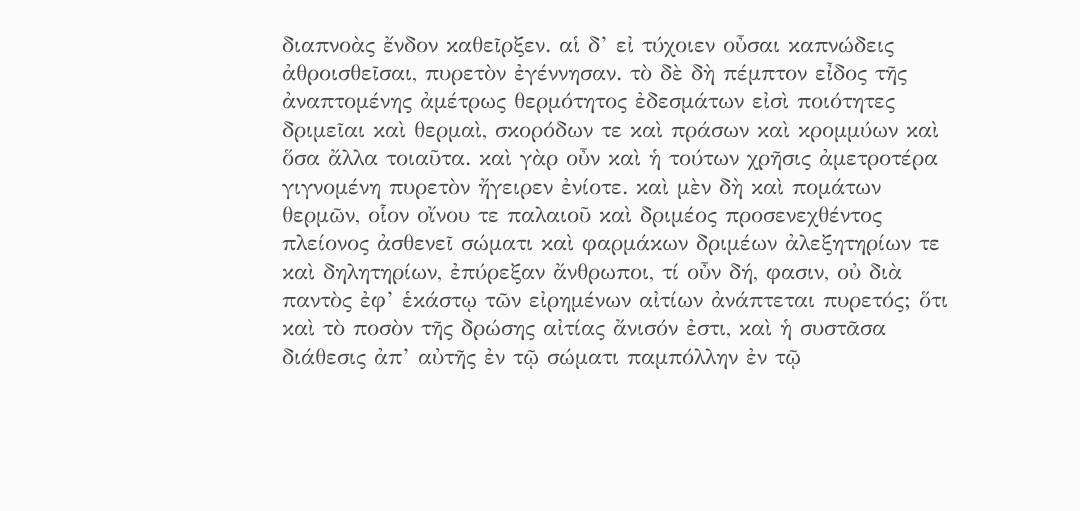διαπνοὰς ἔνδον καθεῖρξεν. αἱ δ’ εἰ τύχοιεν οὖσαι καπνώδεις ἀθροισθεῖσαι, πυρετὸν ἐγέννησαν. τὸ δὲ δὴ πέμπτον εἶδος τῆς ἀναπτομένης ἀμέτρως θερμότητος ἐδεσμάτων εἰσὶ ποιότητες δριμεῖαι καὶ θερμαὶ, σκορόδων τε καὶ πράσων καὶ κρομμύων καὶ ὅσα ἄλλα τοιαῦτα. καὶ γὰρ οὖν καὶ ἡ τούτων χρῆσις ἀμετροτέρα γιγνομένη πυρετὸν ἤγειρεν ἐνίοτε. καὶ μὲν δὴ καὶ πομάτων θερμῶν, οἷον οἴνου τε παλαιοῦ καὶ δριμέος προσενεχθέντος πλείονος ἀσθενεῖ σώματι καὶ φαρμάκων δριμέων ἀλεξητηρίων τε καὶ δηλητηρίων, ἐπύρεξαν ἄνθρωποι, τί οὖν δή, φασιν, οὐ διὰ παντὸς ἐφ’ ἑκάστῳ τῶν εἰρημένων αἰτίων ἀνάπτεται πυρετός; ὅτι καὶ τὸ ποσὸν τῆς δρώσης αἰτίας ἄνισόν ἐστι, καὶ ἡ συστᾶσα διάθεσις ἀπ’ αὐτῆς ἐν τῷ σώματι παμπόλλην ἐν τῷ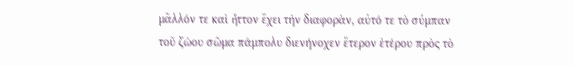μᾶλλόν τε καὶ ἧττον ἔχει τὴν διαφορὰν, αὐτό τε τὸ σύμπαν τοῦ ζώου σῶμα πάμπολυ διενήνοχεν ἕτερον ἑτέρου πρὸς τὸ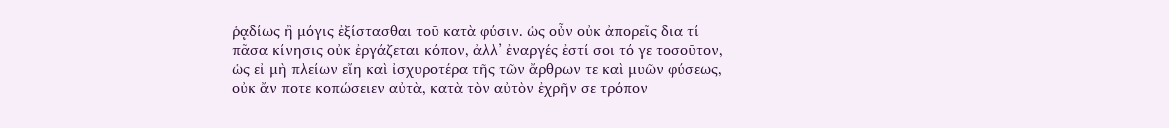ῥᾳδίως ἢ μόγις ἐξίστασθαι τοῦ κατὰ φύσιν. ὡς οὖν οὐκ ἀπορεῖς δια τί πᾶσα κίνησις οὐκ ἐργάζεται κόπον, ἀλλ’ ἐναργές ἐστί σοι τό γε τοσοῦτον, ὡς εἰ μὴ πλείων εἴη καὶ ἰσχυροτέρα τῆς τῶν ἄρθρων τε καὶ μυῶν φύσεως, οὐκ ἄν ποτε κοπώσειεν αὐτὰ, κατὰ τὸν αὐτὸν ἐχρῆν σε τρόπον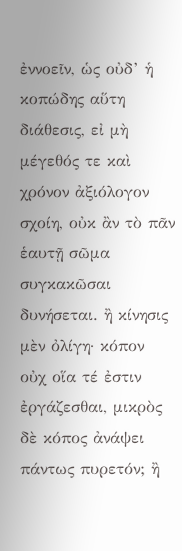ἐννοεῖν, ὡς οὐδ’ ἡ κοπώδης αὕτη διάθεσις, εἰ μὴ μέγεθός τε καὶ χρόνον ἀξιόλογον σχοίη, οὐκ ἂν τὸ πᾶν ἑαυτῇ σῶμα συγκακῶσαι δυνήσεται. ἢ κίνησις μὲν ὀλίγη· κόπον οὐχ οἵα τέ ἐστιν ἐργάζεσθαι, μικρὸς δὲ κόπος ἀνάψει πάντως πυρετόν; ἢ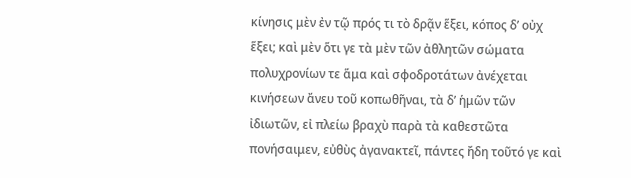κίνησις μὲν ἐν τῷ πρός τι τὸ δρᾷν ἕξει, κόπος δ’ οὐχ ἕξει; καὶ μὲν ὅτι γε τὰ μὲν τῶν ἀθλητῶν σώματα πολυχρονίων τε ἅμα καὶ σφοδροτάτων ἀνέχεται κινήσεων ἄνευ τοῦ κοπωθῆναι, τὰ δ’ ἡμῶν τῶν ἰδιωτῶν, εἰ πλείω βραχὺ παρὰ τὰ καθεστῶτα πονήσαιμεν, εὐθὺς ἀγανακτεῖ, πάντες ἤδη τοῦτό γε καὶ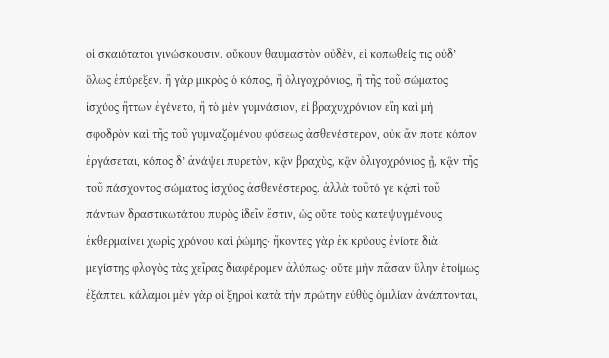οἱ σκαιότατοι γινώσκουσιν. οὔκουν θαυμαστὸν οὐδὲν, εἰ κοπωθείς τις οὐδ’ ὅλως ἐπύρεξεν. ἢ γὰρ μικρὸς ὁ κόπος, ἢ ὀλιγοχρόνιος, ἢ τῆς τοῦ σώματος ἰσχύος ἥττων ἐγένετο, ἢ τὸ μὲν γυμνάσιον, εἰ βραχυχρόνιον εἴη καὶ μὴ σφοδρὸν καὶ τῆς τοῦ γυμναζομένου φύσεως ἀσθενέστερον, οὐκ ἄν ποτε κόπον ἐργάσεται, κόπος δ’ ἀνάψει πυρετὸν, κᾂν βραχὺς, κᾂν ὀλιγοχρόνιος ᾖ, κᾂν τῆς τοῦ πάσχοντος σώματος ἰσχύος ἀσθενέστερος. ἀλλὰ τοῦτό γε κᾀπὶ τοῦ πάντων δραστικωτάτου πυρὸς ἰδεῖν ἔστιν, ὡς οὔτε τοὺς κατεψυγμένους ἐκθερμαίνει χωρὶς χρόνου καὶ ῥώμης· ἥκοντες γὰρ ἐκ κρύους ἐνίοτε διὰ μεγίστης φλογὸς τὰς χεῖρας διαφέρομεν ἀλύπως· οὔτε μὴν πᾶσαν ὕλην ἑτοίμως ἐξάπτει. κάλαμοι μὲν γὰρ οἱ ξηροὶ κατὰ τὴν πρώτην εὐθὺς ὁμιλίαν ἀνάπτονται,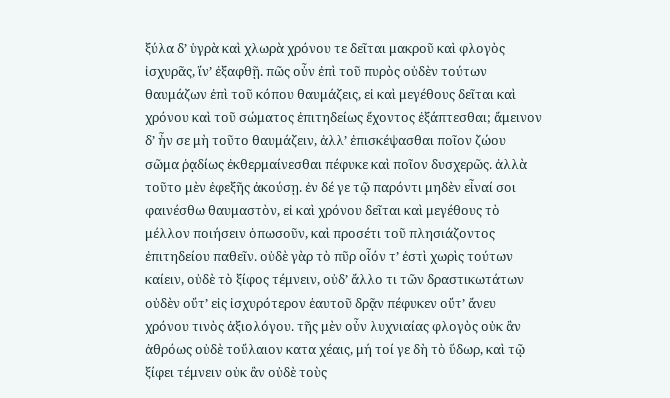ξύλα δ’ ὑγρὰ καὶ χλωρὰ χρόνου τε δεῖται μακροῦ καὶ φλογὸς ἰσχυρᾶς, ἵν’ ἐξαφθῇ. πῶς οὖν ἐπὶ τοῦ πυρὸς οὐδὲν τούτων θαυμάζων ἐπὶ τοῦ κόπου θαυμάζεις, εἰ καὶ μεγέθους δεῖται καὶ χρόνου καὶ τοῦ σώματος ἐπιτηδείως ἔχοντος ἐξάπτεσθαι; ἄμεινον δ’ ἦν σε μὴ τοῦτο θαυμάζειν, ἀλλ’ ἐπισκέψασθαι ποῖον ζώου σῶμα ῥᾳδίως ἐκθερμαίνεσθαι πέφυκε καὶ ποῖον δυσχερῶς. ἀλλὰ τοῦτο μὲν ἐφεξῆς ἀκούσῃ. ἐν δέ γε τῷ παρόντι μηδὲν εἶναί σοι φαινέσθω θαυμαστὸν, εἰ καὶ χρόνου δεῖται καὶ μεγέθους τὸ μέλλον ποιήσειν ὁπωσοῦν, καὶ προσέτι τοῦ πλησιάζοντος ἐπιτηδείου παθεῖν. οὐδὲ γὰρ τὸ πῦρ οἷόν τ’ ἐστὶ χωρὶς τούτων καίειν, οὐδὲ τὸ ξίφος τέμνειν, οὐδ’ ἄλλο τι τῶν δραστικωτάτων οὐδὲν οὔτ’ εἰς ἰσχυρότερον ἑαυτοῦ δρᾷν πέφυκεν οὔτ’ ἄνευ χρόνου τινὸς ἀξιολόγου. τῆς μὲν οὖν λυχνιαίας φλογὸς οὐκ ἂν ἀθρόως οὐδὲ τοὔλαιον κατα χέαις, μή τοί γε δὴ τὸ ὕδωρ, καὶ τῷ ξίφει τέμνειν οὐκ ἂν οὐδὲ τοὺς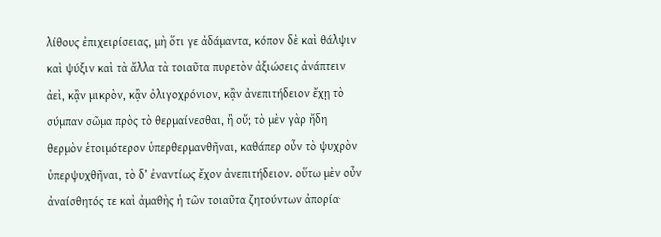λίθους ἐπιχειρίσειας, μὴ ὅτι γε ἀδάμαντα, κόπον δὲ καὶ θάλψιν καὶ ψύξιν καὶ τὰ ἄλλα τὰ τοιαῦτα πυρετὸν ἀξιώσεις ἀνάπτειν ἀεὶ, κᾂν μικρὸν, κᾂν ὀλιγοχρόνιον, κᾂν ἀνεπιτήδειον ἔχῃ τὸ σύμπαν σῶμα πρὸς τὸ θερμαίνεσθαι, ἢ οὔ; τὸ μὲν γὰρ ἤδη θερμὸν ἑτοιμότερον ὑπερθερμανθῆναι, καθάπερ οὖν τὸ ψυχρὸν ὑπερψυχθῆναι, τὸ δ’ ἐναντίως ἔχον ἀνεπιτήδειον. οὕτω μὲν οὖν ἀναίσθητός τε καὶ ἀμαθὴς ἡ τῶν τοιαῦτα ζητούντων ἀπορία·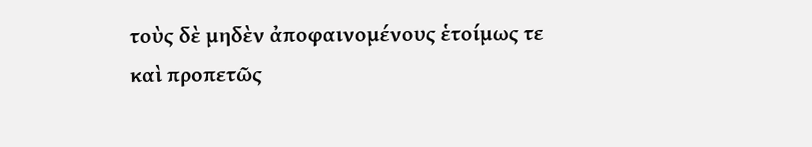τοὺς δὲ μηδὲν ἀποφαινομένους ἑτοίμως τε καὶ προπετῶς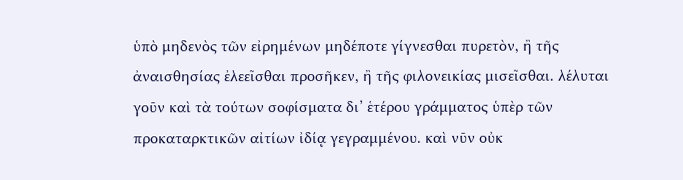ὑπὸ μηδενὸς τῶν εἰρημένων μηδέποτε γίγνεσθαι πυρετὸν, ἢ τῆς ἀναισθησίας ἐλεεῖσθαι προσῆκεν, ἢ τῆς φιλονεικίας μισεῖσθαι. λέλυται γοῦν καὶ τὰ τούτων σοφίσματα δι’ ἑτέρου γράμματος ὑπὲρ τῶν προκαταρκτικῶν αἰτίων ἰδίᾳ γεγραμμένου. καὶ νῦν οὐκ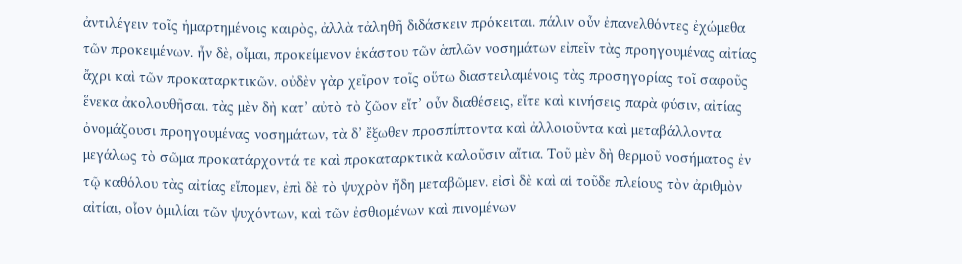ἀντιλέγειν τοῖς ἡμαρτημένοις καιρὸς, ἀλλὰ τἀληθῆ διδάσκειν πρόκειται. πάλιν οὖν ἐπανελθόντες ἐχώμεθα τῶν προκειμένων. ἦν δὲ, οἶμαι, προκείμενον ἑκάστου τῶν ἁπλῶν νοσημάτων εἰπεῖν τὰς προηγουμένας αἰτίας ἄχρι καὶ τῶν προκαταρκτικῶν. οὐδὲν γὰρ χεῖρον τοῖς οὕτω διαστειλαμένοις τὰς προσηγορίας τοῖ σαφοῦς ἕνεκα ἀκολουθῆσαι. τὰς μὲν δὴ κατ’ αὐτὸ τὸ ζῶον εἴτ’ οὖν διαθέσεις, εἴτε καὶ κινήσεις παρὰ φύσιν, αἰτίας ὀνομάζουσι προηγουμένας νοσημάτων, τὰ δ’ ἔξωθεν προσπίπτοντα καὶ ἀλλοιοῦντα καὶ μεταβάλλοντα μεγάλως τὸ σῶμα προκατάρχοντά τε καὶ προκαταρκτικὰ καλοῦσιν αἴτια. Τοῦ μὲν δὴ θερμοῦ νοσήματος ἐν τῷ καθόλου τὰς αἰτίας εἴπομεν, ἐπὶ δὲ τὸ ψυχρὸν ἤδη μεταβῶμεν. εἰσὶ δὲ καὶ αἱ τοῦδε πλείους τὸν ἀριθμὸν αἰτίαι, οἷον ὁμιλίαι τῶν ψυχόντων, καὶ τῶν ἐσθιομένων καὶ πινομένων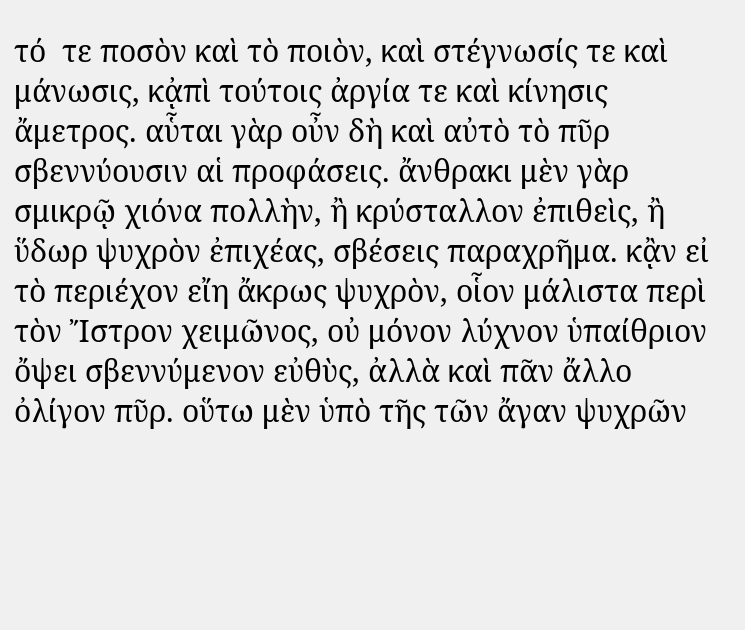τό  τε ποσὸν καὶ τὸ ποιὸν, καὶ στέγνωσίς τε καὶ μάνωσις, κᾀπὶ τούτοις ἀργία τε καὶ κίνησις ἄμετρος. αὗται γὰρ οὖν δὴ καὶ αὐτὸ τὸ πῦρ σβεννύουσιν αἱ προφάσεις. ἄνθρακι μὲν γὰρ σμικρῷ χιόνα πολλὴν, ἢ κρύσταλλον ἐπιθεὶς, ἢ ὕδωρ ψυχρὸν ἐπιχέας, σβέσεις παραχρῆμα. κᾂν εἰ τὸ περιέχον εἴη ἄκρως ψυχρὸν, οἷον μάλιστα περὶ τὸν Ἴστρον χειμῶνος, οὐ μόνον λύχνον ὑπαίθριον ὄψει σβεννύμενον εὐθὺς, ἀλλὰ καὶ πᾶν ἄλλο ὀλίγον πῦρ. οὕτω μὲν ὑπὸ τῆς τῶν ἄγαν ψυχρῶν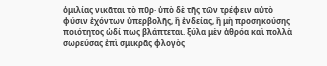ὁμιλίας νικᾶται τὸ πῦρ· ὑπὸ δὲ τῆς τῶν τρέφειν αὐτὸ φύσιν ἐχόντων ὑπερβολῆς, ἢ ἐνδείας, ἢ μὴ προσηκούσης ποιότητος ὡδί πως βλάπτεται. ξύλα μὲν ἀθρόα καὶ πολλὰ σωρεύσας ἐπὶ σμικρᾶς φλογὸς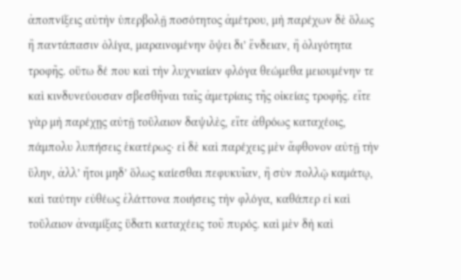ἀποπνίξεις αὐτὴν ὑπερβολῇ ποσότητος ἀμέτρου, μὴ παρέχων δὲ ὅλως ἢ παντάπασιν ὀλίγα, μαραινομένην ὄψει δι’ ἔνδειαν, ἢ ὀλιγότητα τροφῆς. οὕτω δέ που καὶ τὴν λυχνιαίαν φλόγα θεώμεθα μειουμένην τε καὶ κινδυνεύουσαν σβεσθῆναι ταῖς ἀμετρίαις τῆς οἰκείας τροφῆς. εἴτε γὰρ μὴ παρέχῃς αὐτῇ τοὔλαιον δαψιλὲς, εἴτε ἀθρόως καταχέοις, πάμπολυ λυπήσεις ἑκατέρως· εἰ δὲ καὶ παρέχεις μὲν ἄφθονον αὐτῇ τὴν ὕλην, ἀλλ’ ἤτοι μηδ’ ὅλως καίεσθαι πεφυκυῖαν, ἢ σὺν πολλῷ καμάτῳ, καὶ ταύτην εὐθέως ἐλάττονα ποιήσεις τὴν φλόγα, καθάπερ εἰ καὶ τοὔλαιον ἀναμίξας ὕδατι καταχέεις τοῦ πυρός. καὶ μὲν δὴ καὶ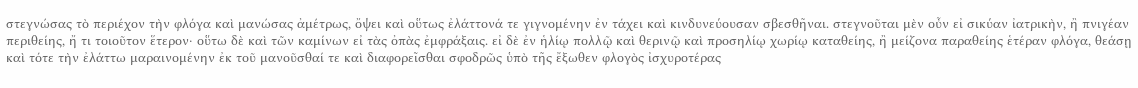στεγνώσας τὸ περιέχον τὴν φλόγα καὶ μανώσας ἀμέτρως, ὄψει καὶ οὕτως ἐλάττονά τε γιγνομένην ἐν τάχει καὶ κινδυνεύουσαν σβεσθῆναι. στεγνοῦται μὲν οὖν εἰ σικύαν ἰατρικὴν, ἢ πνιγέαν περιθείης, ἤ τι τοιοῦτον ἕτερον· οὕτω δὲ καὶ τῶν καμίνων εἰ τὰς ὀπὰς ἐμφράξαις. εἰ δὲ ἐν ἡλίῳ πολλῷ καὶ θερινῷ καὶ προσηλίῳ χωρίῳ καταθείης, ἢ μείζονα παραθείης ἑτέραν φλόγα, θεάσῃ καὶ τότε τὴν ἐλάττω μαραινομένην ἐκ τοῦ μανοῦσθαί τε καὶ διαφορεῖσθαι σφοδρῶς ὑπὸ τῆς ἔξωθεν φλογὸς ἰσχυροτέρας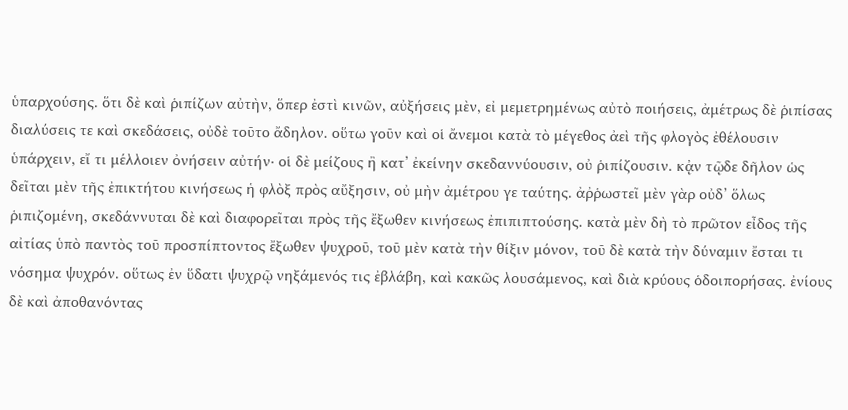ὑπαρχούσης. ὅτι δὲ καὶ ῥιπίζων αὐτὴν, ὅπερ ἐστὶ κινῶν, αὐξήσεις μὲν, εἰ μεμετρημένως αὐτὸ ποιήσεις, ἀμέτρως δὲ ῥιπίσας διαλύσεις τε καὶ σκεδάσεις, οὐδὲ τοῦτο ἄδηλον. οὕτω γοῦν καὶ οἱ ἄνεμοι κατὰ τὸ μέγεθος ἀεὶ τῆς φλογὸς ἐθέλουσιν ὑπάρχειν, εἴ τι μέλλοιεν ὀνήσειν αὐτήν· οἱ δὲ μείζους ἢ κατ’ ἐκείνην σκεδαννύουσιν, οὐ ῥιπίζουσιν. κᾀν τῷδε δῆλον ὡς δεῖται μὲν τῆς ἐπικτήτου κινήσεως ἡ φλὸξ πρὸς αὔξησιν, οὐ μὴν ἀμέτρου γε ταύτης. ἀῤῥωστεῖ μὲν γὰρ οὐδ’ ὅλως ῥιπιζομένη, σκεδάννυται δὲ καὶ διαφορεῖται πρὸς τῆς ἔξωθεν κινήσεως ἐπιπιπτούσης. κατὰ μὲν δὴ τὸ πρῶτον εἶδος τῆς αἰτίας ὑπὸ παντὸς τοῦ προσπίπτοντος ἔξωθεν ψυχροῦ, τοῦ μὲν κατὰ τὴν θίξιν μόνον, τοῦ δὲ κατὰ τὴν δύναμιν ἔσται τι νόσημα ψυχρόν. οὕτως ἐν ὕδατι ψυχρῷ νηξάμενός τις ἐβλάβη, καὶ κακῶς λουσάμενος, καὶ διὰ κρύους ὁδοιπορήσας. ἐνίους δὲ καὶ ἀποθανόντας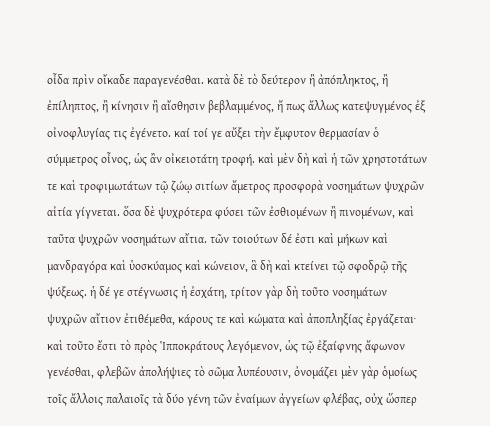οἶδα πρὶν οἴκαδε παραγενέσθαι. κατὰ δὲ τὸ δεύτερον ἢ ἀπόπληκτος, ἢ ἐπίληπτος, ἢ κίνησιν ἢ αἴσθησιν βεβλαμμένος, ἤ πως ἄλλως κατεψυγμένος ἐξ οἰνοφλυγίας τις ἐγένετο. καί τοί γε αὔξει τὴν ἔμφυτον θερμασίαν ὁ σύμμετρος οἶνος, ὡς ἂν οἰκειοτάτη τροφή. καὶ μὲν δὴ καὶ ἡ τῶν χρηστοτάτων τε καὶ τροφιμωτάτων τῷ ζώῳ σιτίων ἄμετρος προσφορὰ νοσημάτων ψυχρῶν αἰτία γίγνεται. ὅσα δὲ ψυχρότερα φύσει τῶν ἐσθιομένων ἢ πινομένων, καὶ ταῦτα ψυχρῶν νοσημάτων αἴτια. τῶν τοιούτων δέ ἐστι καὶ μήκων καὶ μανδραγόρα καὶ ὑοσκύαμος καὶ κώνειον, ἃ δὴ καὶ κτείνει τῷ σφοδρῷ τῆς ψύξεως. ἡ δέ γε στέγνωσις ἡ ἐσχάτη, τρίτον γὰρ δὴ τοῦτο νοσημάτων ψυχρῶν αἴτιον ἐτιθέμεθα, κάρους τε καὶ κώματα καὶ ἀποπληξίας ἐργάζεται· καὶ τοῦτο ἔστι τὸ πρὸς Ἱπποκράτους λεγόμενον, ὡς τῷ ἐξαίφνης ἄφωνον γενέσθαι, φλεβῶν ἀπολήψιες τὸ σῶμα λυπέουσιν, ὀνομάζει μὲν γὰρ ὁμοίως τοῖς ἄλλοις παλαιοῖς τὰ δύο γένη τῶν ἐναίμων ἀγγείων φλέβας, οὐχ ὥσπερ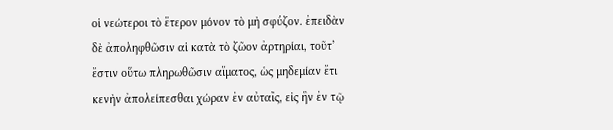οἱ νεώτεροι τὸ ἕτερον μόνον τὸ μὴ σφύζον. ἐπειδὰν δὲ ἀποληφθῶσιν αἱ κατὰ τὸ ζῶον ἀρτηρίαι, τοῦτ’ ἔστιν οὕτω πληρωθῶσιν αἵματος, ὡς μηδεμίαν ἔτι κενὴν ἀπολείπεσθαι χώραν ἐν αὐταῖς, εἰς ἣν ἐν τῷ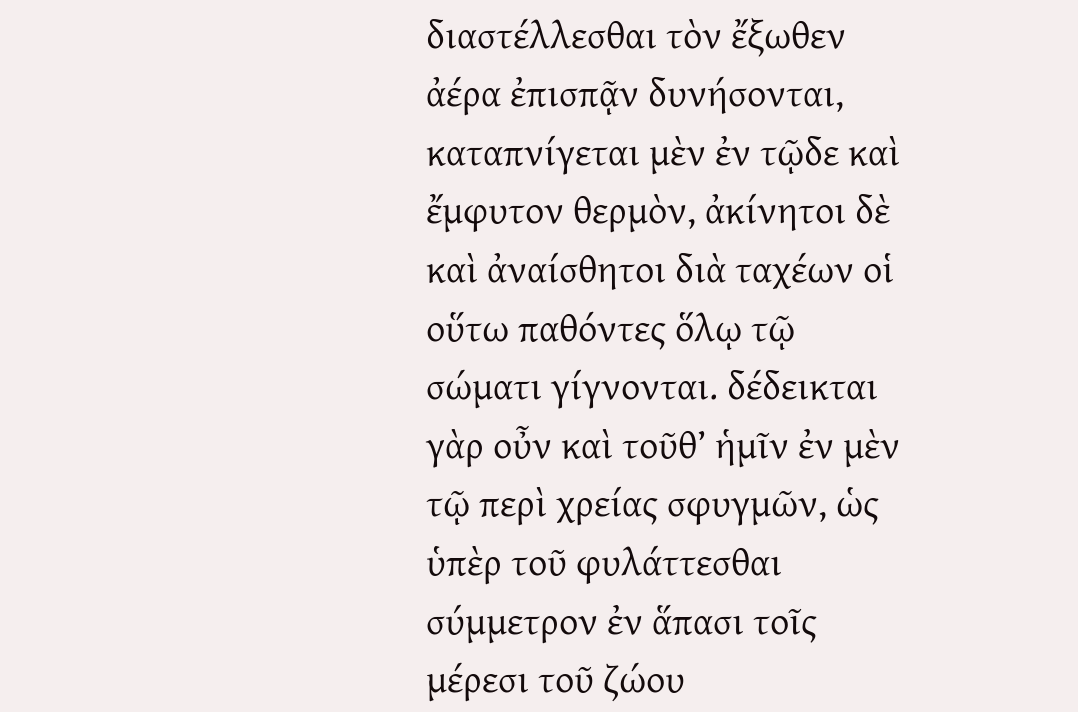διαστέλλεσθαι τὸν ἔξωθεν ἀέρα ἐπισπᾷν δυνήσονται, καταπνίγεται μὲν ἐν τῷδε καὶ ἔμφυτον θερμὸν, ἀκίνητοι δὲ καὶ ἀναίσθητοι διὰ ταχέων οἱ οὕτω παθόντες ὅλῳ τῷ σώματι γίγνονται. δέδεικται γὰρ οὖν καὶ τοῦθ’ ἡμῖν ἐν μὲν τῷ περὶ χρείας σφυγμῶν, ὡς ὑπὲρ τοῦ φυλάττεσθαι σύμμετρον ἐν ἅπασι τοῖς μέρεσι τοῦ ζώου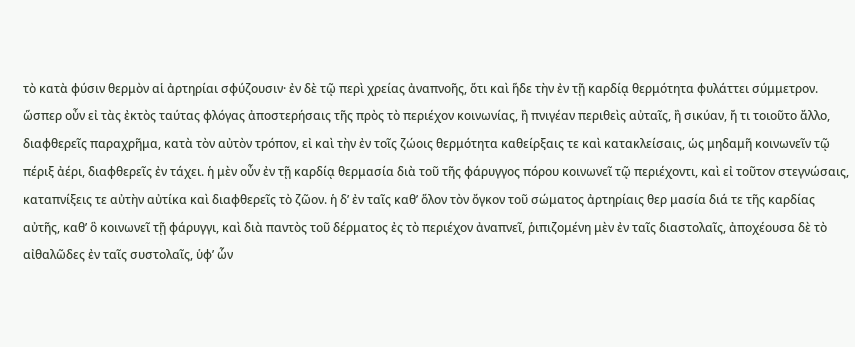τὸ κατὰ φύσιν θερμὸν αἱ ἀρτηρίαι σφύζουσιν· ἐν δὲ τῷ περὶ χρείας ἀναπνοῆς, ὅτι καὶ ἥδε τὴν ἐν τῇ καρδίᾳ θερμότητα φυλάττει σύμμετρον. ὥσπερ οὖν εἰ τὰς ἐκτὸς ταύτας φλόγας ἀποστερήσαις τῆς πρὸς τὸ περιέχον κοινωνίας, ἢ πνιγέαν περιθεὶς αὐταῖς, ἢ σικύαν, ἤ τι τοιοῦτο ἄλλο, διαφθερεῖς παραχρῆμα, κατὰ τὸν αὐτὸν τρόπον, εἰ καὶ τὴν ἐν τοῖς ζώοις θερμότητα καθείρξαις τε καὶ κατακλείσαις, ὡς μηδαμῆ κοινωνεῖν τῷ πέριξ ἀέρι, διαφθερεῖς ἐν τάχει. ἡ μὲν οὖν ἐν τῇ καρδίᾳ θερμασία διὰ τοῦ τῆς φάρυγγος πόρου κοινωνεῖ τῷ περιέχοντι, καὶ εἰ τοῦτον στεγνώσαις, καταπνίξεις τε αὐτὴν αὐτίκα καὶ διαφθερεῖς τὸ ζῶον. ἡ δ’ ἐν ταῖς καθ’ ὅλον τὸν ὄγκον τοῦ σώματος ἀρτηρίαις θερ μασία διά τε τῆς καρδίας αὐτῆς, καθ’ ὃ κοινωνεῖ τῇ φάρυγγι, καὶ διὰ παντὸς τοῦ δέρματος ἐς τὸ περιέχον ἀναπνεῖ, ῥιπιζομένη μὲν ἐν ταῖς διαστολαῖς, ἀποχέουσα δὲ τὸ αἰθαλῶδες ἐν ταῖς συστολαῖς, ὑφ’ ὧν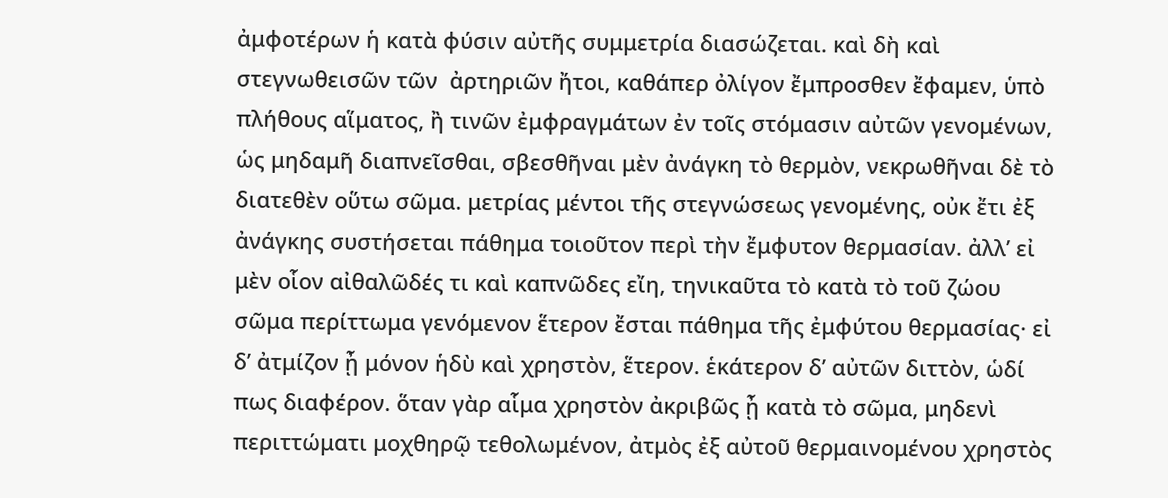ἀμφοτέρων ἡ κατὰ φύσιν αὐτῆς συμμετρία διασώζεται. καὶ δὴ καὶ στεγνωθεισῶν τῶν  ἀρτηριῶν ἤτοι, καθάπερ ὀλίγον ἔμπροσθεν ἔφαμεν, ὑπὸ πλήθους αἵματος, ἢ τινῶν ἐμφραγμάτων ἐν τοῖς στόμασιν αὐτῶν γενομένων, ὡς μηδαμῆ διαπνεῖσθαι, σβεσθῆναι μὲν ἀνάγκη τὸ θερμὸν, νεκρωθῆναι δὲ τὸ διατεθὲν οὕτω σῶμα. μετρίας μέντοι τῆς στεγνώσεως γενομένης, οὐκ ἔτι ἐξ ἀνάγκης συστήσεται πάθημα τοιοῦτον περὶ τὴν ἔμφυτον θερμασίαν. ἀλλ’ εἰ μὲν οἷον αἰθαλῶδές τι καὶ καπνῶδες εἴη, τηνικαῦτα τὸ κατὰ τὸ τοῦ ζώου σῶμα περίττωμα γενόμενον ἕτερον ἔσται πάθημα τῆς ἐμφύτου θερμασίας· εἰ δ’ ἀτμίζον ᾖ μόνον ἡδὺ καὶ χρηστὸν, ἕτερον. ἑκάτερον δ’ αὐτῶν διττὸν, ὡδί πως διαφέρον. ὅταν γὰρ αἷμα χρηστὸν ἀκριβῶς ᾖ κατὰ τὸ σῶμα, μηδενὶ περιττώματι μοχθηρῷ τεθολωμένον, ἀτμὸς ἐξ αὐτοῦ θερμαινομένου χρηστὸς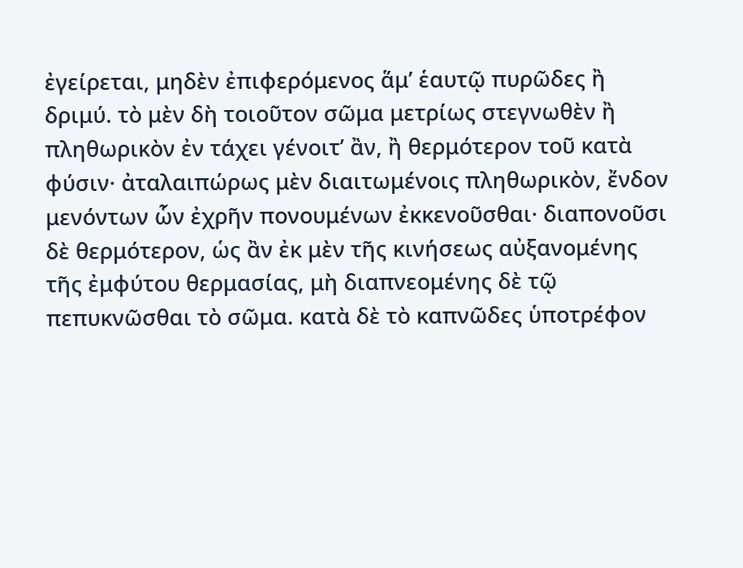ἐγείρεται, μηδὲν ἐπιφερόμενος ἅμ’ ἑαυτῷ πυρῶδες ἢ δριμύ. τὸ μὲν δὴ τοιοῦτον σῶμα μετρίως στεγνωθὲν ἢ πληθωρικὸν ἐν τάχει γένοιτ’ ἂν, ἢ θερμότερον τοῦ κατὰ φύσιν· ἀταλαιπώρως μὲν διαιτωμένοις πληθωρικὸν, ἔνδον μενόντων ὧν ἐχρῆν πονουμένων ἐκκενοῦσθαι· διαπονοῦσι δὲ θερμότερον, ὡς ἂν ἐκ μὲν τῆς κινήσεως αὐξανομένης τῆς ἐμφύτου θερμασίας, μὴ διαπνεομένης δὲ τῷ πεπυκνῶσθαι τὸ σῶμα. κατὰ δὲ τὸ καπνῶδες ὑποτρέφον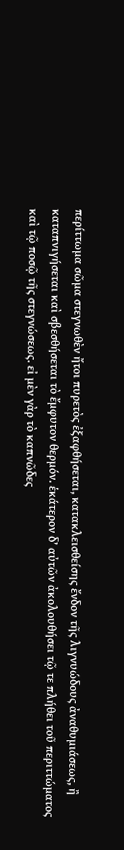περίττωμα σῶμα στεγνωθὲν ἤτοι πυρετὸς ἐξαφθήσεται, κατακλεισθείσης ἔνδον τῆς λιγνυώδους ἀναθυμιάσεως, ἢ καταπνιγήσεται καὶ σβεσθήσεται τὸ ἔμφυτον θερμόν. ἑκάτερον δ’ αὐτῶν ἀκολουθήσει τῷ τε πλήθει τοῦ περιττώματος καὶ τῷ ποσῷ τῆς στεγνώσεως. εἰ μὲν γὰρ τὸ καπνῶδες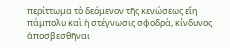περίττωμα τὸ δεόμενον τῆς κενώσεως εἴη πάμπολυ καὶ ἡ στέγνωσις σφοδρὰ, κίνδυνος ἀποσβεσθῆναι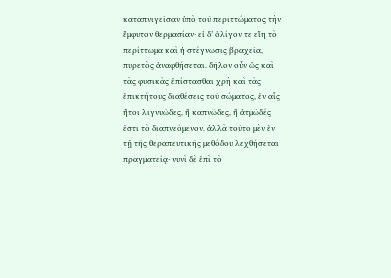καταπνιγεῖσαν ὑπὸ τοῦ περιττώματος τὴν ἔμφυτον θερμασίαν· εἰ δ’ ὀλίγον τε εἴη τὸ περίττωμα καὶ ἡ στέγνωσις βραχεῖα, πυρετὸς ἀναφθήσεται. δῆλον οὖν ὡς καὶ τὰς φυσικὰς ἐπίστασθαι χρὴ καὶ τὰς ἐπικτήτους διαθέσεις τοῦ σώματος, ἐν αἷς ἤτοι λιγνυῶδες, ἢ καπνῶδες, ἢ ἀτμῶδές ἐστι τὸ διαπνεόμενον. ἀλλὰ τοῦτο μὲν ἐν τῇ τῆς θεραπευτικῆς μεθόδου λεχθήσεται πραγματείᾳ· νυνὶ δὲ ἐπὶ τὸ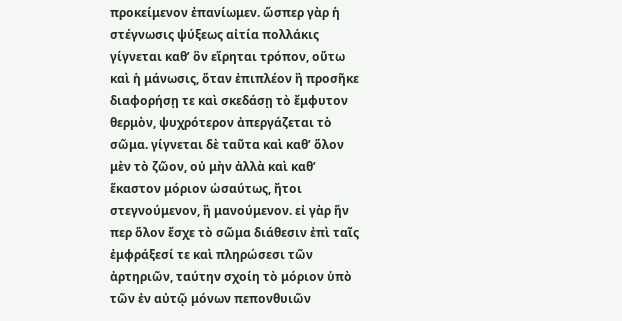προκείμενον ἐπανίωμεν. ὥσπερ γὰρ ἡ στέγνωσις ψύξεως αἰτία πολλάκις γίγνεται καθ’ ὃν εἴρηται τρόπον, οὕτω καὶ ἡ μάνωσις, ὅταν ἐπιπλέον ἢ προσῆκε διαφορήσῃ τε καὶ σκεδάσῃ τὸ ἔμφυτον θερμὸν, ψυχρότερον ἀπεργάζεται τὸ σῶμα. γίγνεται δὲ ταῦτα καὶ καθ’ ὅλον μὲν τὸ ζῶον, οὐ μὴν ἀλλὰ καὶ καθ’ ἕκαστον μόριον ὡσαύτως, ἤτοι στεγνούμενον, ἢ μανούμενον. εἰ γὰρ ἥν περ ὅλον ἔσχε τὸ σῶμα διάθεσιν ἐπὶ ταῖς ἐμφράξεσί τε καὶ πληρώσεσι τῶν ἀρτηριῶν, ταύτην σχοίη τὸ μόριον ὑπὸ τῶν ἐν αὐτῷ μόνων πεπονθυιῶν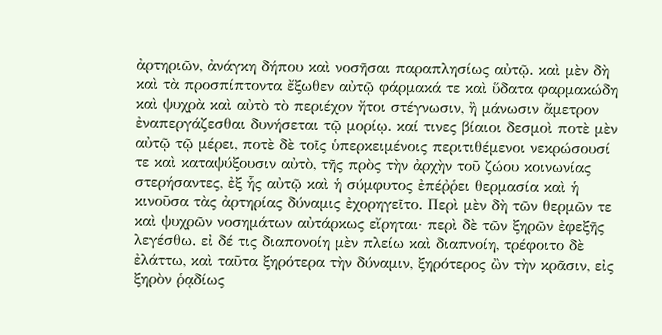ἀρτηριῶν, ἀνάγκη δήπου καὶ νοσῆσαι παραπλησίως αὐτῷ. καὶ μὲν δὴ καὶ τὰ προσπίπτοντα ἔξωθεν αὐτῷ φάρμακά τε καὶ ὕδατα φαρμακώδη καὶ ψυχρὰ καὶ αὐτὸ τὸ περιέχον ἤτοι στέγνωσιν, ἢ μάνωσιν ἄμετρον ἐναπεργάζεσθαι δυνήσεται τῷ μορίῳ. καί τινες βίαιοι δεσμοὶ ποτὲ μὲν αὐτῷ τῷ μέρει, ποτὲ δὲ τοῖς ὑπερκειμένοις περιτιθέμενοι νεκρώσουσί τε καὶ καταψύξουσιν αὐτὸ, τῆς πρὸς τὴν ἀρχὴν τοῦ ζώου κοινωνίας στερήσαντες, ἐξ ἧς αὐτῷ καὶ ἡ σύμφυτος ἐπέῤῥει θερμασία καὶ ἡ κινοῦσα τὰς ἀρτηρίας δύναμις ἐχορηγεῖτο. Περὶ μὲν δὴ τῶν θερμῶν τε καὶ ψυχρῶν νοσημάτων αὐτάρκως εἴρηται· περὶ δὲ τῶν ξηρῶν ἐφεξῆς λεγέσθω. εἰ δέ τις διαπονοίη μὲν πλείω καὶ διαπνοίη, τρέφοιτο δὲ ἐλάττω, καὶ ταῦτα ξηρότερα τὴν δύναμιν, ξηρότερος ὢν τὴν κρᾶσιν, εἰς ξηρὸν ῥᾳδίως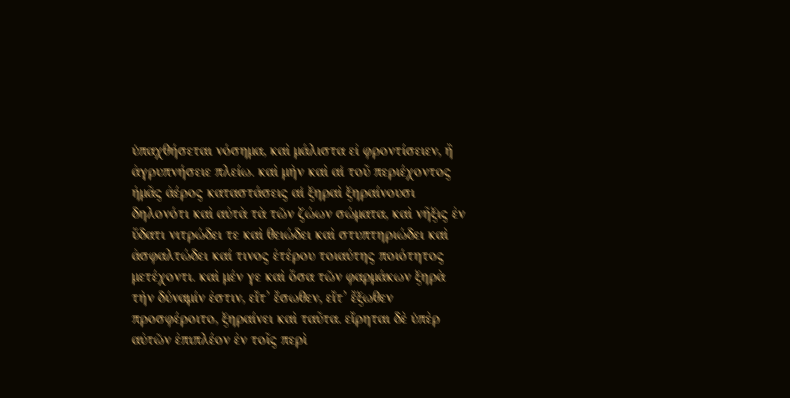ὑπαχθήσεται νόσημα, καὶ μάλιστα εἰ φροντίσειεν, ἢ ἀγρυπνήσειε πλείω. καὶ μὴν καὶ αἱ τοῦ περιέχοντος ἡμᾶς ἀέρος καταστάσεις αἱ ξηραὶ ξηραίνουσι δηλονότι καὶ αὐτὰ τὰ τῶν ζώων σώματα, καὶ νῆξις ἐν ὕδατι νιτρώδει τε καὶ θειώδει καὶ στυπτηριώδει καὶ ἀσφαλτώδει καί τινος ἑτέρου τοιαύτης ποιότητος μετέχοντι. καὶ μέν γε καὶ ὅσα τῶν φαρμάκων ξηρὰ τὴν δύναμίν ἐστιν, εἴτ’ ἔσωθεν, εἴτ’ ἔξωθεν προσφέροιτο, ξηραίνει καὶ ταῦτα. εἴρηται δὲ ὑπὲρ αὐτῶν ἐπιπλέον ἐν τοῖς περὶ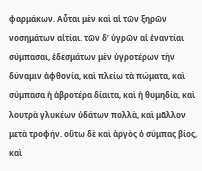φαρμάκων. Αὗται μὲν καὶ αἱ τῶν ξηρῶν νοσημάτων αἰτίαι. τῶν δ’ ὑγρῶν αἱ ἐναντίαι σύμπασαι, ἐδεσμάτων μὲν ὑγροτέρων τὴν δύναμιν ἀφθονία, καὶ πλείω τὰ πώματα, καὶ σύμπασα ἡ ἁβροτέρα δίαιτα, καὶ ἡ θυμηδία, καὶ λουτρὰ γλυκέων ὑδάτων πολλὰ, καὶ μᾶλλον μετὰ τροφήν. οὕτω δὲ καὶ ἀργὸς ὁ σύμπας βίος, καὶ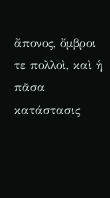ἄπονος, ὄμβροι τε πολλοὶ, καὶ ἡ πᾶσα κατάστασις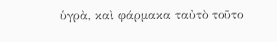ὑγρὰ, καὶ φάρμακα ταὐτὸ τοῦτο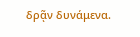δρᾷν δυνάμενα.